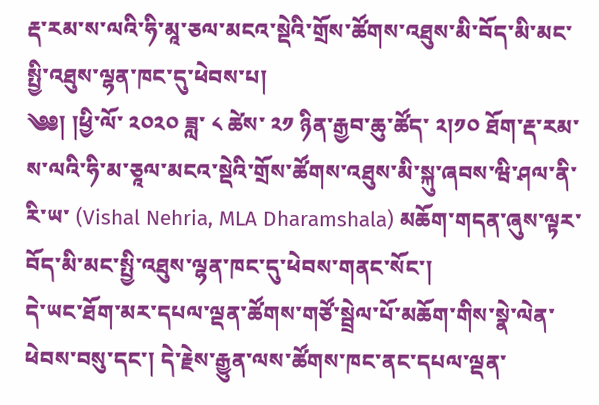རྡ་རམ་ས་ལའི་ཧི་མཱ་ཅལ་མངའ་སྡེའི་གྲོས་ཚོགས་འཐུས་མི་བོད་མི་མང་སྤྱི་འཐུས་ལྷན་ཁང་དུ་ཕེབས་པ།
༄༅། །ཕྱི་ལོ་ ༢༠༢༠ ཟླ་ ༨ ཚེས་ ༢༡ ཉིན་རྒྱབ་ཆུ་ཚོད་ ༢།༡༠ ཐོག་རྡ་རམ་ས་ལའི་ཧི་མ་ཅཱལ་མངའ་སྡེའི་གྲོས་ཚོགས་འཐུས་མི་སྐུ་ཞབས་ཝི་ཤལ་ནི་རི་ཡ་ (Vishal Nehria, MLA Dharamshala) མཆོག་གདན་ཞུས་ལྟར་བོད་མི་མང་སྤྱི་འཐུས་ལྷན་ཁང་དུ་ཕེབས་གནང་སོང་།
དེ་ཡང་ཐོག་མར་དཔལ་ལྡན་ཚོགས་གཙོ་སྦྲེལ་པོ་མཆོག་གིས་སྣེ་ལེན་ཕེབས་བསུ་དང་། དེ་རྗེས་རྒྱུན་ལས་ཚོགས་ཁང་ནང་དཔལ་ལྡན་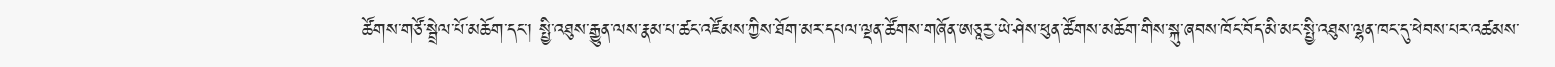ཚོགས་གཙོ་སྦྲེལ་པོ་མཆོག་དང་། སྤྱི་འཐུས་རྒྱུན་ལས་རྣམ་པ་ཚང་འཛོམས་ཀྱིས་ཐོག་མར་དཔལ་ལྡན་ཚོགས་གཞོན་ཨཅཱརྱ་ཡེ་ཤེས་ཕུན་ཚོགས་མཆོག་གིས་སྐུ་ཞབས་ཁོང་བོད་མི་མང་སྤྱི་འཐུས་ལྷན་ཁང་དུ་ཕེབས་པར་འཚམས་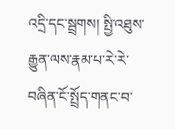འདྲི་དང་སྦྲགས། སྤྱི་འཐུས་རྒྱུན་ལས་རྣམ་པ་རེ་རེ་བཞིན་ངོ་སྤྲོད་གནང་བ་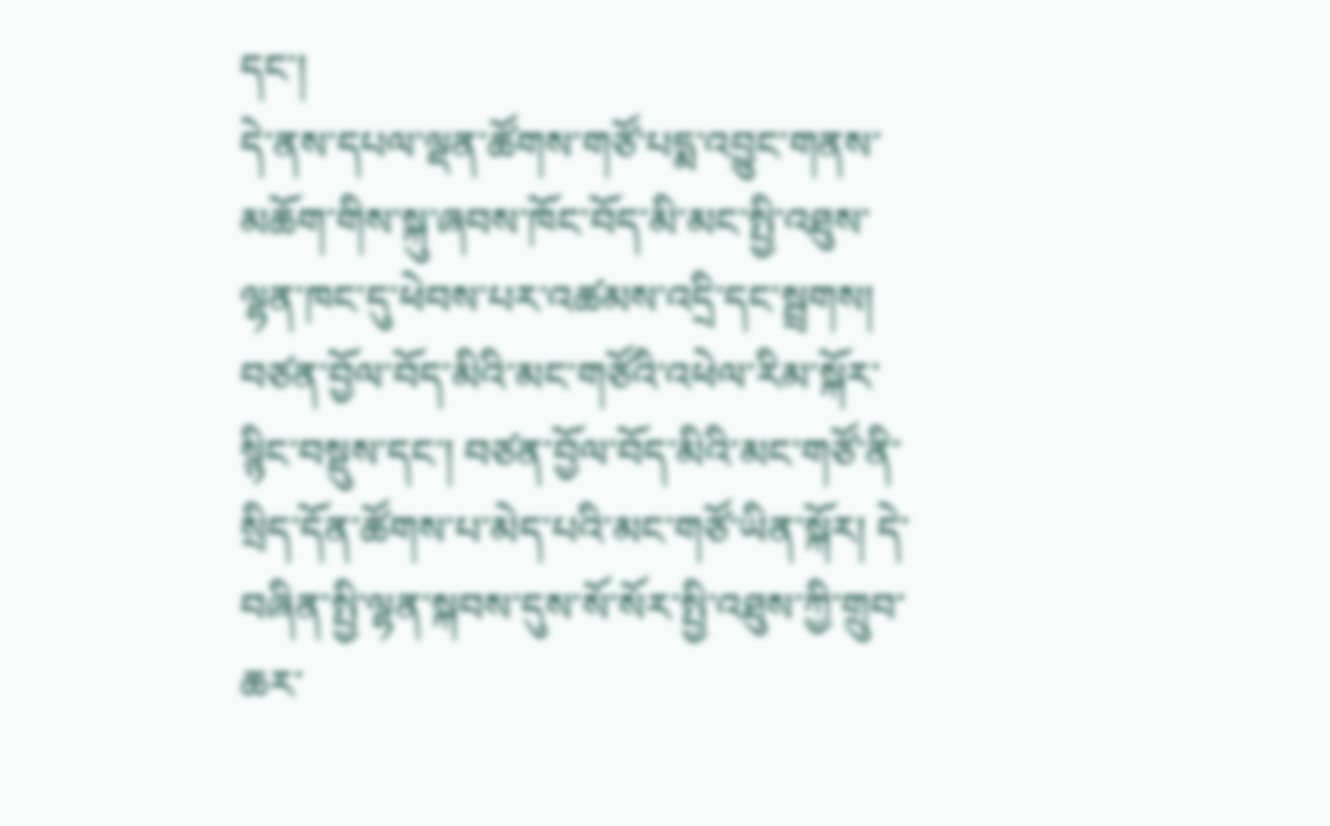དང་།
དེ་ནས་དཔལ་ལྡན་ཚོགས་གཙོ་པདྨ་འབྱུང་གནས་མཆོག་གིས་སྐུ་ཞབས་ཁོང་བོད་མི་མང་སྤྱི་འཐུས་ལྷན་ཁང་དུ་ཕེབས་པར་འཚམས་འདྲི་དང་སྦྲགས། བཙན་བྱོལ་བོད་མིའི་མང་གཙོའི་འཕེལ་རིམ་སྐོར་སྙིང་བསྡུས་དང་། བཙན་བྱོལ་བོད་མིའི་མང་གཙོ་ནི་སྲིད་དོན་ཚོགས་པ་མེད་པའི་མང་གཙོ་ཡིན་སྐོར། དེ་བཞིན་སྤྱི་ལྷན་སྐབས་དུས་སོ་སོར་སྤྱི་འཐུས་ཀྱི་གྲུབ་ཆར་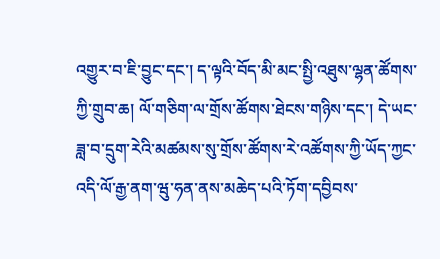འགྱུར་བ་ཇི་བྱུང་དང་། ད་ལྟའི་བོད་མི་མང་སྤྱི་འཐུས་ལྷན་ཚོགས་ཀྱི་གྲུབ་ཆ། ལོ་གཅིག་ལ་གྲོས་ཚོགས་ཐེངས་གཉིས་དང་། དེ་ཡང་ཟླ་བ་དྲུག་རེའི་མཚམས་སུ་གྲོས་ཚོགས་རེ་འཚོགས་ཀྱི་ཡོད་ཀྱང་འདི་ལོ་རྒྱ་ནག་ཝུ་ཧན་ནས་མཆེད་པའི་ཏོག་དབྱིབས་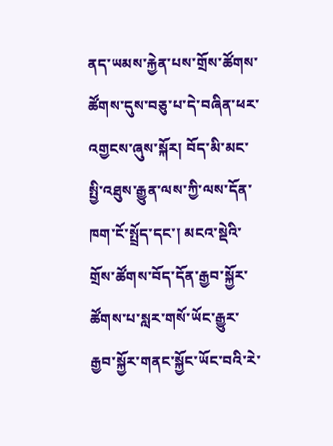ནད་ཡམས་རྐྱེན་པས་གྲོས་ཚོགས་ཚོགས་དུས་བཅུ་པ་དེ་བཞིན་ཕར་འགྱངས་ཞུས་སྐོར། བོད་མི་མང་སྤྱི་འཐུས་རྒྱུན་ལས་ཀྱི་ལས་དོན་ཁག་ངོ་སྤྲོད་དང་། མངའ་སྡེའི་གྲོས་ཚོགས་བོད་དོན་རྒྱབ་སྐྱོར་ཚོགས་པ་སླར་གསོ་ཡོང་རྒྱུར་རྒྱབ་སྐྱོར་གནང་སྐྱོང་ཡོང་བའི་རེ་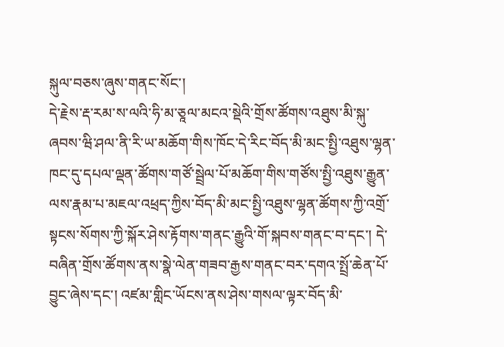སྐུལ་བཅས་ཞུས་གནང་སོང་།
དེ་རྗེས་རྡ་རམ་ས་ལའི་ཧི་མ་ཅཱལ་མངའ་སྡེའི་གྲོས་ཚོགས་འཐུས་མི་སྐུ་ཞབས་ཝི་ཤལ་ནི་རི་ཡ་མཆོག་གིས་ཁོང་དེ་རིང་བོད་མི་མང་སྤྱི་འཐུས་ལྷན་ཁང་དུ་དཔལ་ལྡན་ཚོགས་གཙོ་སྦྲེལ་པོ་མཆོག་གིས་གཙོས་སྤྱི་འཐུས་རྒྱུན་ལས་རྣམ་པ་མཇལ་འཕྲད་ཀྱིས་བོད་མི་མང་སྤྱི་འཐུས་ལྷན་ཚོགས་ཀྱི་འགྲོ་སྟངས་སོགས་ཀྱི་སྐོར་ཤེས་རྟོགས་གནང་རྒྱུའི་གོ་སྐབས་གནང་བ་དང་། དེ་བཞིན་གྲོས་ཚོགས་ནས་སྣེ་ལེན་གཟབ་རྒྱས་གནང་བར་དགའ་སྤྲོ་ཆེན་པོ་བྱུང་ཞེས་དང་། འཛམ་གླིང་ཡོངས་ནས་ཤེས་གསལ་ལྟར་བོད་མི་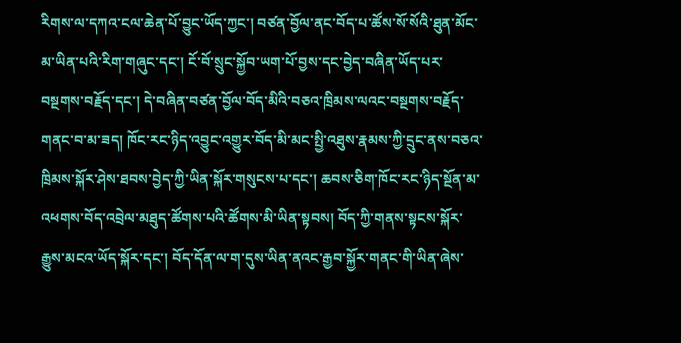རིགས་ལ་དཀའ་ངལ་ཆེན་པོ་བྱུང་ཡོད་ཀྱང་། བཙན་བྱོལ་ནང་བོད་པ་ཚོས་སོ་སོའི་ཐུན་མོང་མ་ཡིན་པའི་རིག་གཞུང་དང་། ངོ་བོ་སྲུང་སྐྱོབ་ཡག་པོ་བྱས་དང་བྱེད་བཞིན་ཡོད་པར་བསྔགས་བརྗོད་དང་། དེ་བཞིན་བཙན་བྱོལ་བོད་མིའི་བཅའ་ཁྲིམས་ལའང་བསྔགས་བརྗོད་གནང་བ་མ་ཟད། ཁོང་རང་ཉིད་འབྱུང་འགྱུར་བོད་མི་མང་སྤྱི་འཐུས་རྣམས་ཀྱི་དྲུང་ནས་བཅའ་ཁྲིམས་སྐོར་ཤེས་ཐབས་བྱེད་ཀྱི་ཡིན་སྐོར་གསུངས་པ་དང་། ཆབས་ཅིག་ཁོང་རང་ཉིད་སྔོན་མ་འཕགས་བོད་འབྲེལ་མཐུད་ཚོགས་པའི་ཚོགས་མི་ཡིན་སྟབས། བོད་ཀྱི་གནས་སྟངས་སྐོར་རྒྱུས་མངའ་ཡོད་སྐོར་དང་། བོད་དོན་ལ་ག་དུས་ཡིན་ནའང་རྒྱབ་སྐྱོར་གནང་གི་ཡིན་ཞེས་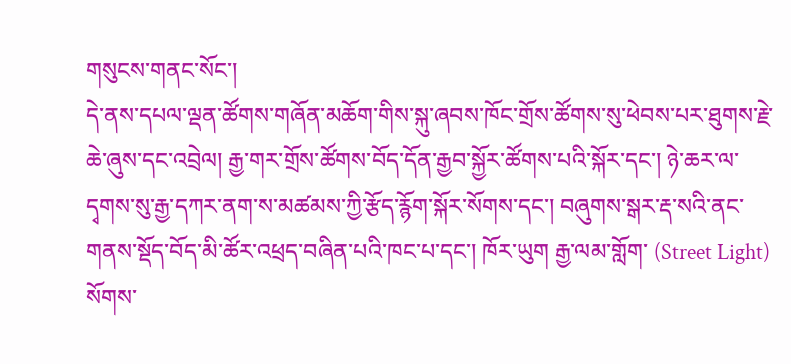གསུངས་གནང་སོང་།
དེ་ནས་དཔལ་ལྡན་ཚོགས་གཞོན་མཆོག་གིས་སྐུ་ཞབས་ཁོང་གྲོས་ཚོགས་སུ་ཕེབས་པར་ཐུགས་རྗེ་ཆེ་ཞུས་དང་འབྲེལ། རྒྱ་གར་གྲོས་ཚོགས་བོད་དོན་རྒྱབ་སྐྱོར་ཚོགས་པའི་སྐོར་དང་། ཉེ་ཆར་ལ་དྭགས་སུ་རྒྱ་དཀར་ནག་ས་མཚམས་ཀྱི་རྩོད་རྙོག་སྐོར་སོགས་དང་། བཞུགས་སྒར་རྡ་སའི་ནང་གནས་སྡོད་བོད་མི་ཚོར་འཕྲད་བཞིན་པའི་ཁང་པ་དང་། ཁོར་ཡུག རྒྱ་ལམ་གློག་ (Street Light) སོགས་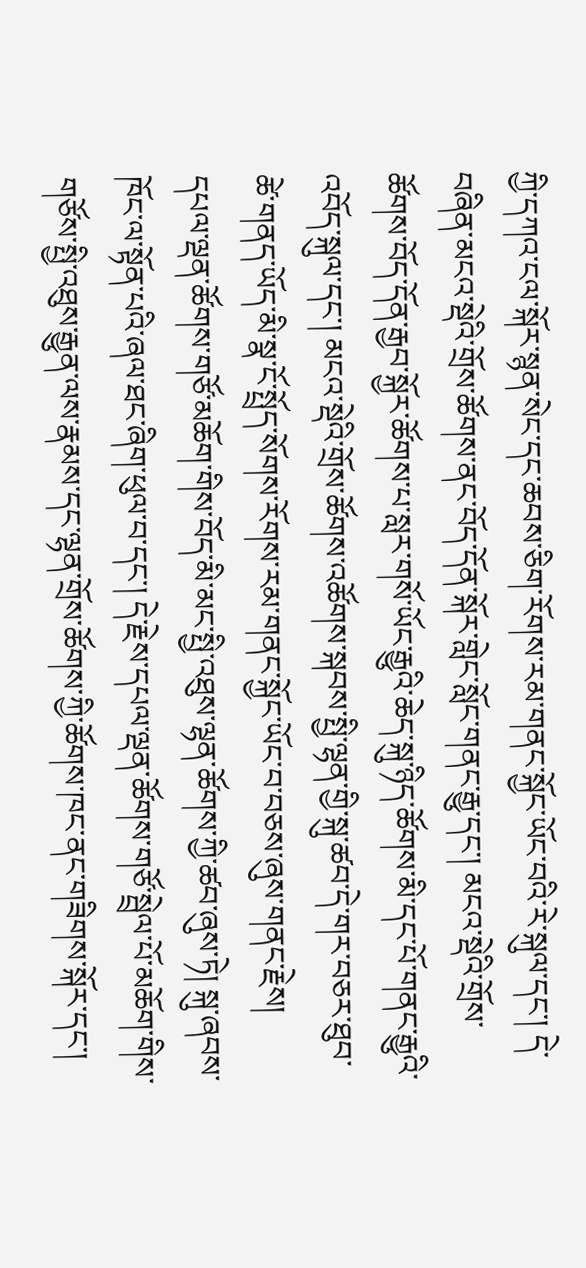ཀྱི་དཀའ་ངལ་སྐོར་སྙན་སེང་དང་ཆབས་ཅིག་རོགས་རམ་གནང་སྐྱོང་ཡོང་བའི་རེ་སྐུལ་དང་། དེ་བཞིན་མངའ་སྡེའི་གྲོས་ཚོགས་ནང་བོད་དོན་སྐོར་གླེང་སློང་གནང་རྒྱུ་དང་། མངའ་སྡེའི་གྲོས་ཚོགས་བོད་དོན་རྒྱབ་སྐྱོར་ཚོགས་པ་སླར་གསོ་ཡོང་རྒྱུའི་ཆེད་སྐུ་ཉིད་ཚོགས་མི་དང་པོ་གནང་རྒྱུའི་འབོད་སྐུལ་དང་། མངའ་སྡེའི་གྲོས་ཚོགས་འཚོགས་སྐབས་སྤྱི་ལྷན་གྱི་སྐུ་ཚབ་དེ་གར་བཅར་ཐུབ་ཚེ་གནད་ཡོད་མི་སྣ་ངོ་སྤྲོད་སོགས་རོགས་རམ་གནང་སྐྱོང་ཡོང་བ་བཅས་ཞུས་གནང་རྗེས།
དཔལ་ལྡན་ཚོགས་གཙོ་མཆོག་གིས་བོད་མི་མང་སྤྱི་འཐུས་ལྷན་ཚོགས་ཀྱི་ཚབ་ཞུས་ཏེ། སྐུ་ཞབས་ཁོང་ལ་སྟོན་པའི་ཞལ་ཐང་ཞིག་ཕུལ་བ་དང་། དེ་རྗེས་དཔལ་ལྡན་ཚོགས་གཙོ་སྦྲེལ་པོ་མཆོག་གིས་གཙོས་སྤྱི་འཐུས་རྒྱུན་ལས་རྣམས་དང་ལྷན་གྲོས་ཚོགས་ཀྱི་ཚོགས་ཁང་ནང་གཟིགས་སྐོར་དང་།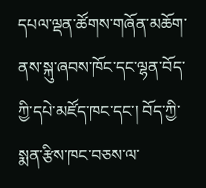དཔལ་ལྡན་ཚོགས་གཞོན་མཆོག་ནས་སྐུ་ཞབས་ཁོང་དང་ལྷན་བོད་ཀྱི་དཔེ་མཛོད་ཁང་དང་། བོད་ཀྱི་སྨན་རྩིས་ཁང་བཅས་ལ་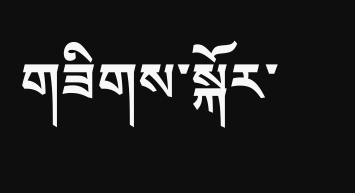གཟིགས་སྐོར་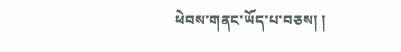ཕེབས་གནང་ཡོད་པ་བཅས། །